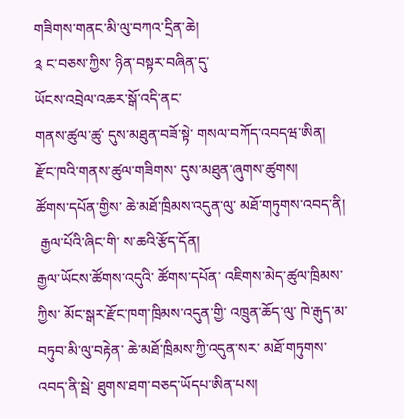གཟིགས་གནང་མི་ལུ་བཀའ་དྲིན་ཆེ།
༉ ང་བཅས་ཀྱིས་ ཉིན་བསྟར་བཞིན་དུ་
ཡོངས་འབྲེལ་འཆར་སྒོ་འདི་ནང་
གནས་ཚུལ་ཚུ་ དུས་མཐུན་བཟོ་སྟེ་ གསལ་བཀོད་འབདཝ་ཨིན།
རྫོང་ཁའི་གནས་ཚུལ་གཟིགས་ དུས་མཐུན་ཞུགས་ཚུགས།
ཚོགས་དཔོན་གྱིས་ ཆེ་མཐོ་ཁྲིམས་འདུན་ལུ་ མཐོ་གཏུགས་འབད་ནི།
 རྒྱལ་པོའི་ཞིང་གི་ ས་ཆའི་རྩོད་དོན།
རྒྱལ་ཡོངས་ཚོགས་འདུའི་ ཚོགས་དཔོན་ འཇིགས་མེད་ཚུལ་ཁྲིམས་ཀྱིས་ མོང་སྒར་རྫོང་ཁག་ཁྲིམས་འདུན་གྱི་ འཁྲུན་ཆོད་ལུ་ ཁེ་རྒུད་མ་བཏུབ་མི་ལུ་བརྟེན་ ཆེ་མཐོ་ཁྲིམས་ཀྱི་འདུན་སར་ མཐོ་གཏུགས་འབད་ནི་སྦེ་ ཐུགས་ཐག་བཅད་ཡོདཔ་ཨིན་པས།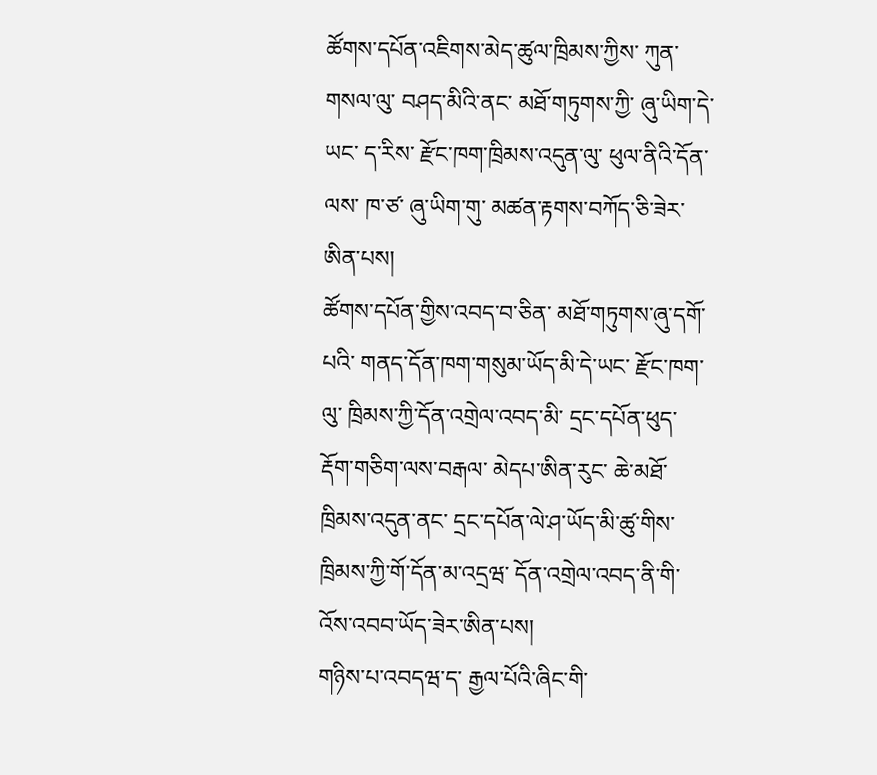ཚོགས་དཔོན་འཇིགས་མེད་ཚུལ་ཁྲིམས་ཀྱིས་ ཀུན་གསལ་ལུ་ བཤད་མིའི་ནང་ མཐོ་གཏུགས་ཀྱི་ ཞུ་ཡིག་དེ་ཡང་ ད་རིས་ རྫོང་ཁག་ཁྲིམས་འདུན་ལུ་ ཕུལ་ནིའི་དོན་ལས་ ཁ་ཙ་ ཞུ་ཡིག་གུ་ མཚན་རྟགས་བཀོད་ཅི་ཟེར་ཨིན་པས།
ཚོགས་དཔོན་གྱིས་འབད་བ་ཅིན་ མཐོ་གཏུགས་ཞུ་དགོ་པའི་ གནད་དོན་ཁག་གསུམ་ཡོད་མི་དེ་ཡང་ རྫོང་ཁག་ལུ་ ཁྲིམས་ཀྱི་དོན་འགྲེལ་འབད་མི་ དྲང་དཔོན་ཕུད་རྡོག་གཅིག་ལས་བརྒལ་ མེདཔ་ཨིན་རུང་ ཆེ་མཐོ་ཁྲིམས་འདུན་ནང་ དྲང་དཔོན་ལེ་ཤ་ཡོད་མི་ཚུ་གིས་ ཁྲིམས་ཀྱི་གོ་དོན་མ་འདྲཝ་ དོན་འགྲེལ་འབད་ནི་གི་ འོས་འབབ་ཡོད་ཟེར་ཨིན་པས།
གཉིས་པ་འབདཝ་ད་ རྒྱལ་པོའི་ཞིང་གི་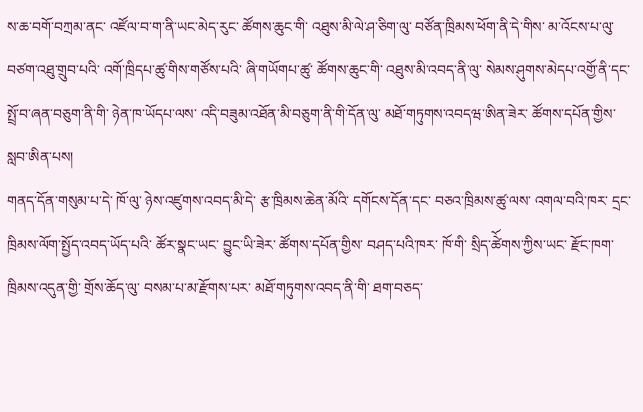ས་ཆ་བགོ་བཀྲམ་ནང་ འཛོལ་བ་ག་ནི་ཡང་མེད་རུང་ ཚོགས་ཆུང་གི་ འཐུས་མི་ལེ་ཤ་ཅིག་ལུ་ བཙོན་ཁྲིམས་ཕོག་ནི་དེ་གིས་ མ་འོངས་པ་ལུ་ བཙག་འཐུ་གྲུབ་པའི་ འགོ་ཁྲིདཔ་ཚུ་གིས་གཙོས་པའི་ ཞི་གཡོགཔ་ཚུ་ ཚོགས་ཆུང་གི་ འཐུས་མི་འབད་ནི་ལུ་ སེམས་ཤུགས་མེདཔ་འགྱོ་ནི་དང་ སྤྲོ་བ་ཞན་བཅུག་ནི་གི་ ཉེན་ཁ་ཡོདཔ་ལས་ འདི་བཟུམ་འཐོན་མི་བཅུག་ནི་གི་དོན་ལུ་ མཐོ་གཏུགས་འབདཝ་ཨིན་ཟེར་ ཚོགས་དཔོན་གྱིས་ སླབ་ཨིན་པས།
གནད་དོན་གསུམ་པ་དེ་ ཁོ་ལུ་ ཉེས་འཛུགས་འབད་མི་དེ་ རྩ་ཁྲིམས་ཆེན་མོའི་ དགོངས་དོན་དང་ བཅའ་ཁྲིམས་ཚུ་ལས་ འགལ་བའི་ཁར་ དྲང་ཁྲིམས་ལོག་སྤྱོད་འབད་ཡོད་པའི་ ཚོར་སྣང་ཡང་ བྱུང་ཡི་ཟེར་ ཚོགས་དཔོན་གྱིས་ བཤད་པའི་ཁར་ ཁོ་གི་ སྲིད་ཚེོགས་ཀྱིས་ཡང་ རྫོང་ཁག་ཁྲིམས་འདུན་གྱི་ གྲོས་ཆོད་ལུ་ བསམ་པ་མ་རྫོགས་པར་ མཐོ་གཏུགས་འབད་ནི་གི་ ཐག་བཅད་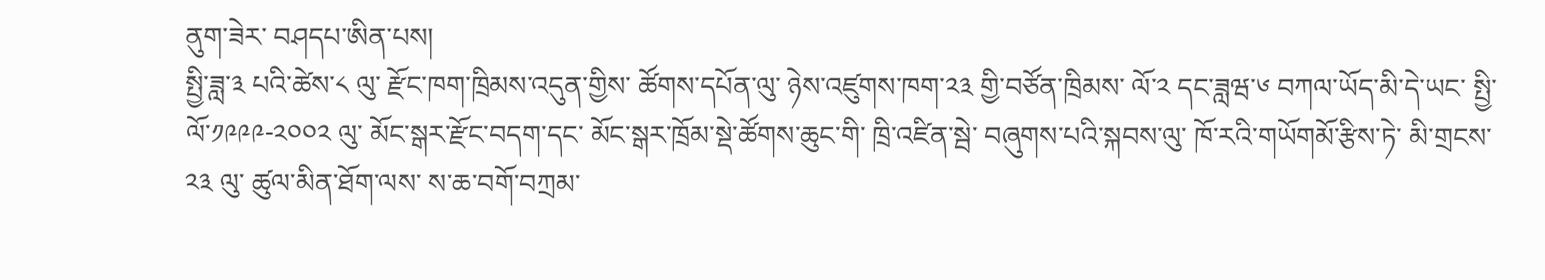ནུག་ཟེར་ བཤདཔ་ཨིན་པས།
སྤྱི་ཟླ་༣ པའི་ཚེས་༨ ལུ་ རྫོང་ཁག་ཁྲིམས་འདུན་གྱིས་ ཚོགས་དཔོན་ལུ་ ཉེས་འཛུགས་ཁག་༢༣ གྱི་བཙོན་ཁྲིམས་ ལོ་༢ དང་ཟླཝ་༦ བཀལ་ཡོད་མི་དེ་ཡང་ སྤྱི་ལོ་༡༩༩༩-༢༠༠༢ ལུ་ མོང་སྒར་རྫོང་བདག་དང་ མོང་སྒར་ཁྲོམ་སྡེ་ཚོགས་ཆུང་གི་ ཁྲི་འཛིན་སྦེ་ བཞུགས་པའི་སྐབས་ལུ་ ཁོ་རའི་གཡོགམོ་རྩིས་ཏེ་ མི་གྲངས་༢༣ ལུ་ ཚུལ་མིན་ཐོག་ལས་ ས་ཆ་བགོ་བཀྲམ་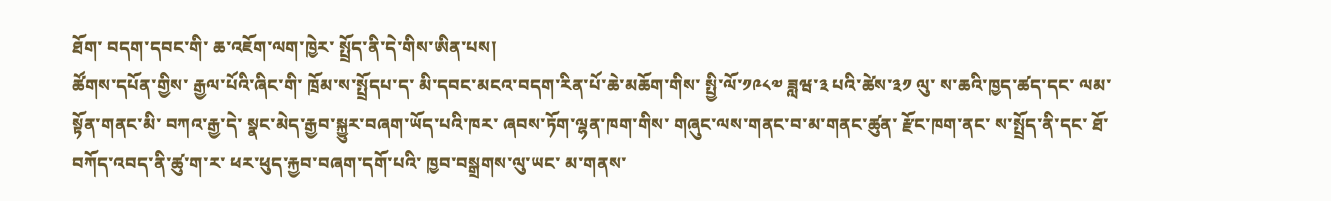ཐོག་ བདག་དབང་གི་ ཆ་འཇོག་ལག་ཁྱེར་ སྤྲོད་ནི་དེ་གིས་ཨིན་པས།
ཚོགས་དཔོན་གྱིས་ རྒྱལ་པོའི་ཞིང་གི་ ཁྲོམ་ས་སྤྲོདཔ་ད་ མི་དབང་མངའ་བདག་རིན་པོ་ཆེ་མཆོག་གིས་ སྤྱི་ལོ་༡༩༨༧ ཟླཝ་༣ པའི་ཚེས་༣༡ ལུ་ ས་ཆའི་ཁྱད་ཚད་དང་ ལམ་སྟོན་གནང་མི་ བཀའ་རྒྱ་དེ་ སྣང་མེད་རྒྱབ་སྐྱུར་བཞག་ཡོད་པའི་ཁར་ ཞབས་ཏོག་ལྷན་ཁག་གིས་ གཞུང་ལས་གནང་བ་མ་གནང་ཚུན་ རྫོང་ཁག་ནང་ ས་སྤྲོད་ནི་དང་ ཐོ་བཀོད་འབད་ནི་ཚུ་ག་ར་ ཕར་ཕུད་རྐྱབ་བཞག་དགོ་པའི་ ཁྱབ་བསྒྲགས་ལུ་ཡང་ མ་གནས་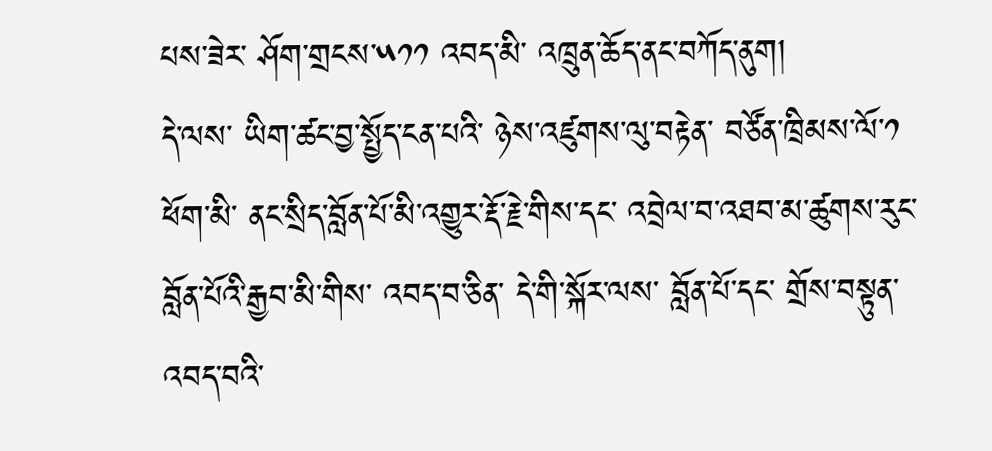པས་ཟེར་ ཤོག་གྲངས་༥༡༡ འབད་མི་ འཁྲུན་ཆོད་ནང་བཀོད་ནུག།
དེ་ལས་ ཡིག་ཚང་བྱ་སྤྱོད་ངན་པའི་ ཉེས་འཛུགས་ལུ་བརྟེན་ བཙོན་ཁྲིམས་ལོ་༡ ཕོག་མི་ ནང་སྲིད་བློན་པོ་མི་འགྱུར་རྡོ་རྗེ་གིས་དང་ འབྲེལ་བ་འཐབ་མ་ཚུགས་རུང་ བློན་པོའི་རྒྱབ་མི་གིས་ འབད་བ་ཅིན་ དེ་གི་སྐོར་ལས་ བློན་པོ་དང་ གྲོས་བསྟུན་འབད་བའི་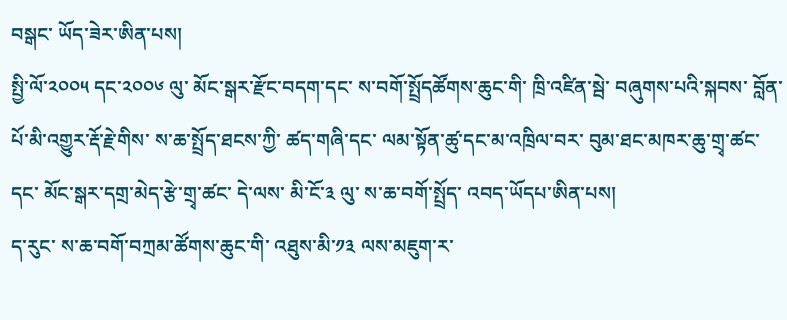བསྒང་ ཡོད་ཟེར་ཨིན་པས།
སྤྱི་ལོ་༢༠༠༥ དང་༢༠༠༦ ལུ་ མོང་སྒར་རྫོང་བདག་དང་ ས་བགོ་སྤྲོདཚོགས་ཆུང་གི་ ཁྲི་འཛིན་སྦེ་ བཞུགས་པའི་སྐབས་ བློན་པོ་མི་འགྱུར་རྡོ་རྗེ་གིས་ ས་ཆ་སྤྲོད་ཐངས་ཀྱི་ ཚད་གཞི་དང་ ལམ་སྟོན་ཚུ་དང་མ་འཁྲིལ་བར་ བུམ་ཐང་མཁར་ཆུ་གྲྭ་ཚང་དང་ མོང་སྒར་དགྲ་མེད་རྩེ་གྲྭ་ཚང་ དེ་ལས་ མི་ངོ་༣ ལུ་ ས་ཆ་བགོ་སྤྲོད་ འབད་ཡོདཔ་ཨིན་པས།
ད་རུང་ ས་ཆ་བགོ་བཀྲམ་ཚོགས་ཆུང་གི་ འཐུས་མི་༡༣ ལས་མཇུག་ར་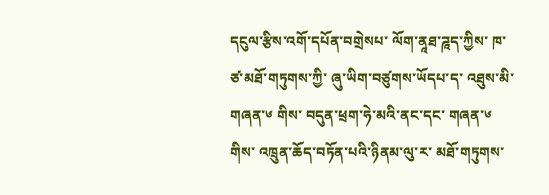དངུལ་རྩིས་འགོ་དཔོན་བགྲེསཔ་ ལོག་ནཱཐ་ཌཱད་ཀྱིས་ ཁ་ཙ་མཐོ་གཏུགས་ཀྱི་ ཞུ་ཡིག་བཙུགས་ཡོདཔ་ད་ འཐུས་མི་གཞན་༦ གིས་ བདུན་ཕྲག་ཧེ་མའི་ནང་དང་ གཞན་༦ གིས་ འཁྲུན་ཆོད་བཏོན་པའི་ཉིནམ་ལུ་ར་ མཐོ་གཏུགས་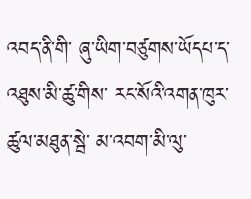འབད་ནི་གི་ ཞུ་ཡིག་བཙུགས་ཡོདཔ་ད་ འཐུས་མི་ཚུ་གིས་ རང་སོའི་འགན་ཁུར་ཚུལ་མཐུན་སྦེ་ མ་འབག་མི་ལུ་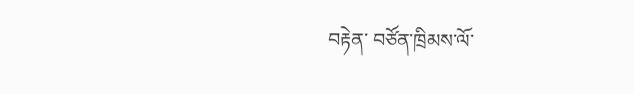བརྟེན་ བཙོན་ཁྲིམས་ལོ་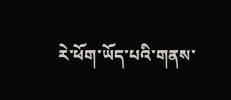རེ་ཕོག་ཡོད་པའི་གནས་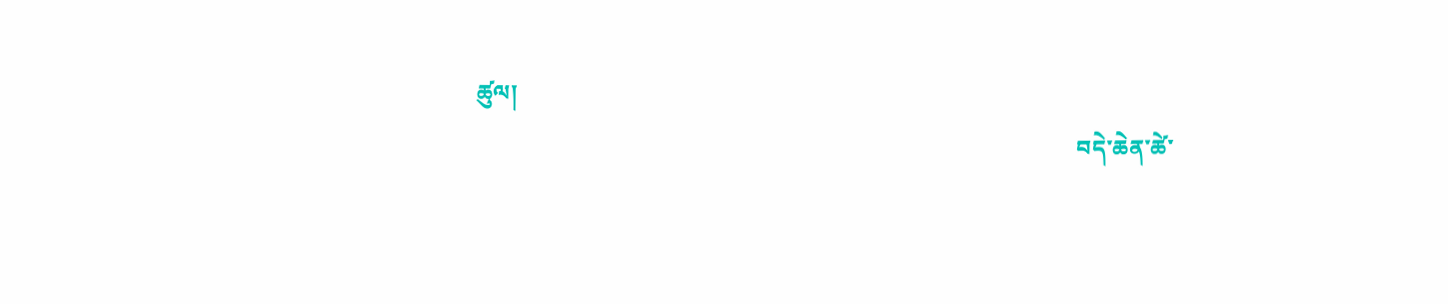ཚུལ།
                                                                                                         བདེ་ཆེན་ཚེ་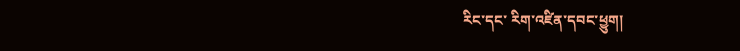རིང་དང་ རིག་འཛིན་དབང་ཕྱུག།